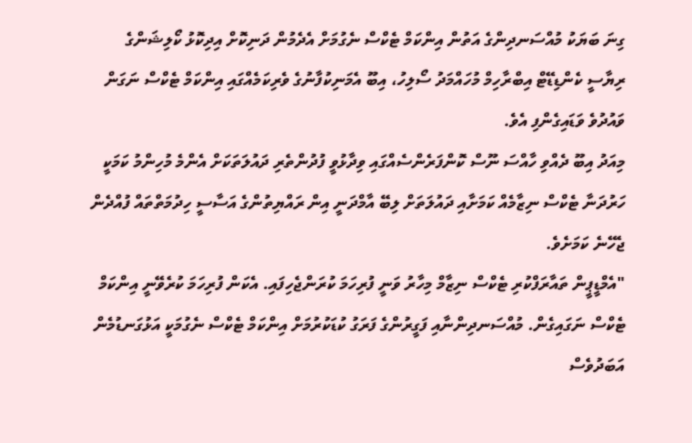ގިނަ ބަޔަކު މުއްސަނދިންގެ އަތުން އިންކަމް ޓެކްސް ނެގުމަށް އެދެމުން ދަނިކޮށް އިދިކޮޅު ކޯލިޝަންގެ ރިޔާސީ ކެންޑިޑޭޓް އިބްރާހިމް މުހައްމަދު ސޯލިހު، އިބޫ އެމަނިކުފާނުގެ ވެރިކަމެއްގައި އިންކަމް ޓެކްސް ނަގަން ވައުދުވެ ވަޑައިގެންފި އެވެ.
މިއަދު އިބޫ ދެއްވި ހާއްސަ ނޫސް ކޮންފަރެންސެއްގައި ވިދާޅުވީ ފުދުންތެރި ދައުލަތަކަށް އެންމެ މުހިންމު ކަމަކީ ހަރުދަނާ ޓެކްސް ނިޒާމެއް ކަމަށާއި ދައުލަތަށް ލިބޭ އާމްދަނީ އިން ރައްޔިތުންގެ އަސާސީ ހިދުމަތްތައް ފުއްދެން ޖެހޭނެ ކަމަށެވެ.
"އެމްޑީޕީން ތައާރަފްކުރި ޓެކްސް ނިޒާމް މިހާރު ވަނީ ފުރިހަމަ ކުރަންޖެހިފައި. އެކަން ފުރިހަމަ ކުރެވޭނީ އިންކަމް ޓެކްސް ނަގައިގެން. މުއްސަނދިންނާއި ފަގީރުންގެ ފަރަގު ކުޑަކުރުމަށް އިންކަމް ޓެކްސް ނެގުމަކީ އަޅުގަނޑުމެން އަބަދުވެސް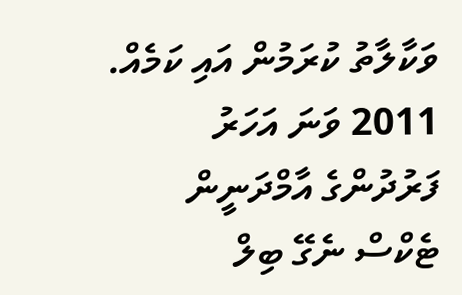ވަކާލާތު ކުރަމުން އައި ކަމެއް. 2011 ވަނަ އަހަރު ފަރުދުންގެ އާމްދަނީން ޓެކްސް ނެގޭ ބިލް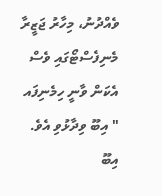ވެއްދުނު، މިހާރު ޖަޒީރާ މެނިފެސްޓޯގައި ވެސް އެކަން ވާނީ ހިމެނިފައ " އިބޫ ވިދާޅުވި އެވެ.
އިބޫ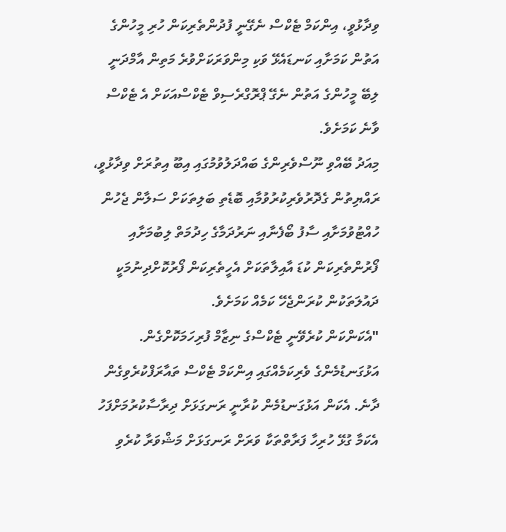ވިދާޅުވީ، އިންކަމް ޓެކްސް ނެގޭނީ ފުދުންތެރިކަން ހުރި މީހުންގެ އަތުން ކަމަށާއި ކަނޑައެޅޭ ވަކި މިންވަރަކަށްވުރެ މަތިން އާމްދަނީ ލިބޭ މީހުންގެ އަތުން ނެގޭ ޕްރޮގްރެސިވް ޓެކްސްއަކަށް އެ ޓެކްސް ވާނެ ކަމަށެވެ.
މިއަދު ބޭއްވި ނޫސްވެރިންގެ ބައްދަލުވުމުގައި އިބޫ އިތުރަށް ވިދާޅުވީ، ރައްޔިތުން ގެދޮރުވެރިކުރުވުމާއި ބޮޑެތި ބަލިތަކަށް ސަލާން ޖެހުން ހުއްޓުވުމަށާއި ސާފު ބޯފެނާއި ނަރުދަމާގެ ހިދުމަތް ލިބުމަށާއި ފޯރުންތެރިކަން ކުޑަ އާއިލާތަކަށް އެހީތެރިކަން ފޯރުކޮށްދިނުމަކީ ދައުލަތަކުން ކުރަންޖެހޭ ކަމެއް ކަމަށެވެ.
"އެކަންކަން ކުރެވޭނީ ޓެކްސްގެ ނިޒާމް ފުރިހަމަކޮށްގެން. އަޅުގަނޑުމެންގެ ވެރިކަމެއްގައި އިންކަމް ޓެކްސް ތައާރަފްކުރެވިގެން ދާނެ. އެކަން އަޅުގަނޑުމެން ކުރާނީ ރަނގަޅަށް ދިރާސާކުރުމަށްފަހު އެކަމާ ގުޅޭ ހުރިހާ ފަރާތްތަކާ ވަރަށް ރަނގަޅަށް މަޝްވަރާ ކުރެވި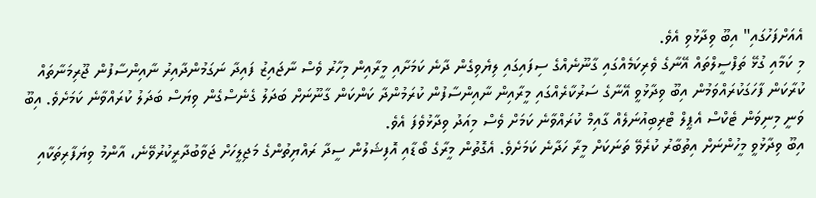އެއަށްފަހުގައި" އިބޫ ވިދާޅުވި އެވެ.
މި ކަމާއި ގުޅޭ ތަފްސީލްތައް އޭނާގެ ވެރިކަމެއްގައި ގާނޫނެއްގެ ސިފައިގައި ލިޔެވިގެން ދާނެ ކަމަށާއި މީރާއިން މިހާރު ވެސް ނާޖައިޒު ފައިދާ ނަގަމުންދާއިރު ނާއިންސާފުން ޖޫރިމަނާތައް ކުރާކަން ފާހަގަކުރައްވަމުން އިބޫ ވިދާޅުވީ އޭނާގެ ސަރުކާރެއްގައި މީރާއިން ނާއިންސާފުން ކުރަމުންދާ ކަންކަން ގާނޫނަށް ބަދަލު ގެނެސްގެން ވިޔަސް ބަދަލު ކުރައްވާނެ ކަމަށެވެ. އިބޫ ވަނީ މިނިވަން ޓެކްސް އެޕީލް ޓްރިބިއުނަލެއް ގާއިމް ކުރައްވާނެ ކަމަށް ވެސް މިއަދު ވިދާޅުވެފަ އެވެ.
އިބޫ ވިދާޅުވީ މީހުންނަށް އިތުބާރު ކުރެވޭ ތަނަކަށް މީރާ ހަދާނެ ކަމަށެވެ. އެގޮތުން މީރާގެ ބޯޑާއި އޮފިޝަލުން ސީދާ ރައްޔިތުންގެ މަޖިލީހަށް ޖަވާބުދާރީކުރުވޭނެ، އާންމު ވިޔަފާރިތަކާއި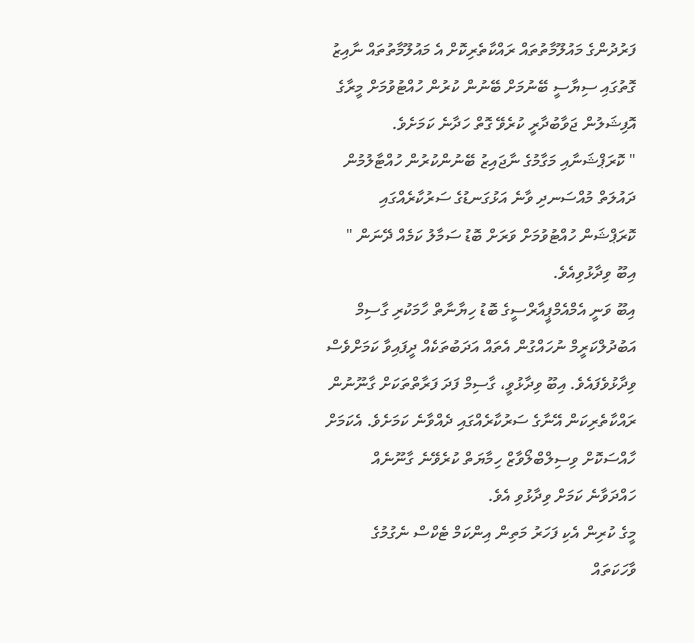ފަރުދުންގެ މައުލޫމާތުތައް ރައްކާތެރިކޮށް އެ މައުލޫމާތުތައް ނާއިޒު ގޮތުގައި ސިޔާސީ ބޭނުމަށް ބޭނުން ކުރުން ހުއްޓުވުމަށް މީރާގެ އޮފިޝަލުން ޖަވާބުދާރީ ކުރެވޭ ގޮތް ހަދާނެ ކަމަށެވެ.
" ކޮރަޕްޝަނާއި މަގާމުގެ ނާޖައިޒު ބޭނުންކުރުން ހުއްޓާލުމުން ދައުލަތް މުއްސަނދި ވާނެ އަޅުގަނޑުގެ ސަރުކާރެއްގައި ކޮރަޕްޝަން ހުއްޓުވުމަށް ވަރަށް ބޮޑު ސަމާލު ކަމެއް ދޭނަން " އިބޫ ވިދާޅުވިއެވެ.
އިބޫ ވަނީ އެމްއެމްޕީއާރްސީގެ ބޮޑު ހިޔާނާތް ހާމަކުރި ގާސިމް އަބުދުލްކަރީމް ނުހައްގުން އެތައް އަދަބުތަކެއް ދީފައިވާ ކަމަށްވެސް ވިދާޅުވެފައެވެ. އިބޫ ވިދާޅުވީ، ގާސިމް ފަދަ ފަރާތްތަކަށް ގާނޫނުން ރައްކާތެރިކަން އޭނާގެ ސަރުކާރެއްގައި ދެއްވާނެ ކަމަށެވެ. އެކަމަށް ހާއްސަކޮށް ވިސިލްބްލޯވާޒް ހިމާޔަތް ކުރެވޭނެ ގާނޫނެއް ހައްދަވާނެ ކަމަށް ވިދާޅުވި އެވެ.
މީގެ ކުރިން އެކި ފަހަރު މަތިން އިންކަމް ޓެކްސް ނެގުމުގެ ވާހަކަތައް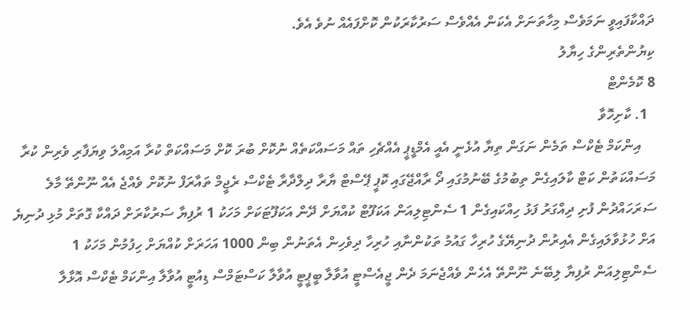ދައްކާފައިވީ ނަމަވެސް މިހާތަނަށް އެކަން އެއްވެސް ސަރުކާރަކުން ކޮށްފައެއް ނުވެ އެވެ.
ކިޔުންތެރިންގެ ހިޔާލު
8 ކޮމެންޓް
  1. ކާށިހޮވާ
    އިންކަމް ޓެކްސް ތަމެން ނަގަން ތިޔާ އުޅެނީ އެއީ އެމްޑީޕީ އެއްޗެހި ތައް މަސައްކަތެއް ނުކޮށް ބުރަ ކޮށް މަސައްކަތް ކުރާ އަމިއްލަ ވިޔަފާރި ވެރިން ކުރާ މަސައްކަތުން ކަޓް ކާލައިގެން ތިބުމުގެ ބޭނުމުގައި ދޯ ރާއްޖޭގައި ކޮޕީ ޕޭސްޓް ޔާރާ ދިލްދާރާ ޓެކްސް ރެޖީމް ތައާރަފް ނުކޮށް ވެއްޖެ އެއް ނޫންތޭ މާލެ ސަރަހައްދުން ފުށި ދިއްގަރު ފަޅު ހިއްކައިގެން 1 ސެންޓިލިއަން އަކަފޫޓް ކުއްޔަށް ދޭން އަކަފޫޓަކަށް މަހަކު 1 ރުފިޔާ ސަރުކާރަށް ދައްކާ ގޮތަށް މުޅި ދުނިޔެ އަށް ހުޅުވާލައިގެން އެއިރުން ދުނިޔޭގެ ހުރިހާ ގައުމު ތަކުންނާއި ހުރިހާ ދިވެހިން އެތަނުން ބިން 1000 އަހަރަށް ކުއްޔަށް ހިފުމުން މަހަކު 1 ސެންޓިލިއަން ރުފިޔާ ލިބޭނެ ނޫންތޭ އެހެން ވެއްޖެނަމަ ދެން ޖީއެސްޓީ އުވާލާ ބީޕީޓީ އުވާލާ ކަސްޓަމްސް ޑިއުޓީ އުވާލާ އިންކަމް ޓެކްސް އޮޅާލާ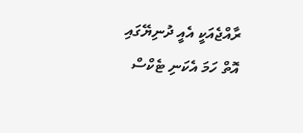ރާއްޖެއަކީ އެއީ ދުނިޔޭގައި އޮތް ހަމަ އެކަނި ޓެކްސް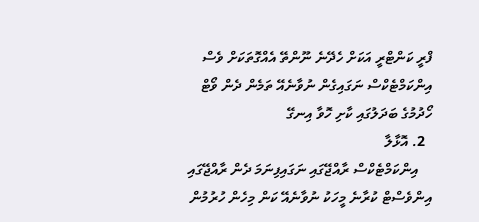ފްރީ ކަންޓްރީ އަކަށް ހެދޭނެ ނޫންތޭ އެއްގޮތަކަށް ވެސް އިންކަމްޓެކްސް ނަގައިގެން ނުވާނެއޭ ތަމެން ދެން ވޯޓް ހޯދުމުގެ ބަދަލުގައި ކާށި ހޮވާ އިނގޭ
  2. އޮޅާލާ
    އިންކަމްޓެކްސް ރާއްޖޭގައި ނަގައިފިނަމަ ދެން ރާއްޖޭގައި އިންވެސްޓް ކުރާނެ މީހަކު ނުވާނެއޭ ކަން މިހެން ހުރުމުން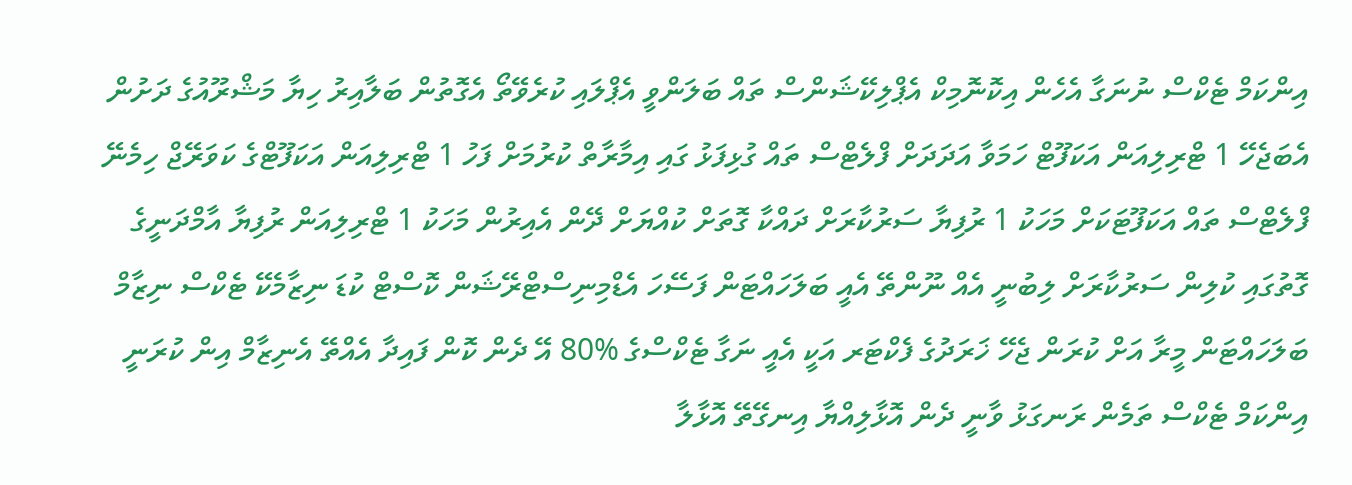އިންކަމް ޓެކްސް ނުނަގާ އެހެން އިކޮނޮމިކް އެޕްލިކޭޝަންސް ތައް ބަލަންވީ އެޕްލައި ކުރެވޭތޯ އެގޮތުން ބަލާއިރު ހިޔާ މަޝްރޫއުގެ ދަށުން އެބަޖެހޭ 1 ޓްރިލިއަން އަކަފޫޓް ހަމަވާ އަދަދަށް ފްލެޓްސް ތައް ގުޅިފަޅު ގައި އިމާރާތް ކުރުމަށް ފަހު 1 ޓްރިލިއަން އަކަފޫޓްގެ ކަވަރޭޖް ހިމެނޭ ފްލެޓްސް ތައް އަކަފޫޓަކަށް މަހަކު 1 ރުފިޔާ ސަރުކާރަށް ދައްކާ ގޮތަށް ކުއްޔަށް ދޭން އެއިރުން މަހަކު 1 ޓްރިލިއަން ރުފިޔާ އާމްދަނީގެ ގޮތުގައި ކުލިން ސަރުކާރަށް ލިބުނީ އެއް ނޫންތޭ އެއީ ބަލަހައްޓަން ފަސޭހަ އެޑްމިނިސްޓްރޭޝަން ކޮސްޓް ކުޑަ ނިޒާމެކޭ ޓެކްސް ނިޒާމް ބަލަހައްޓަން މީރާ އަށް ކުރަން ޖެހޭ ޚަރަދުގެ ފެކްޓަރ އަކީ އެއީ ނަގާ ޓެކްސްގެ %80 އޭ ދެން ކޮން ފައިދާ އެއްތޭ އެނިޒާމް އިން ކުރަނީ އިންކަމް ޓެކްސް ތަމެން ރަނގަޅު ވާނީ ދެން އޮޅާލިއްޔާ އިނގޭތޭ އޮޅާލާ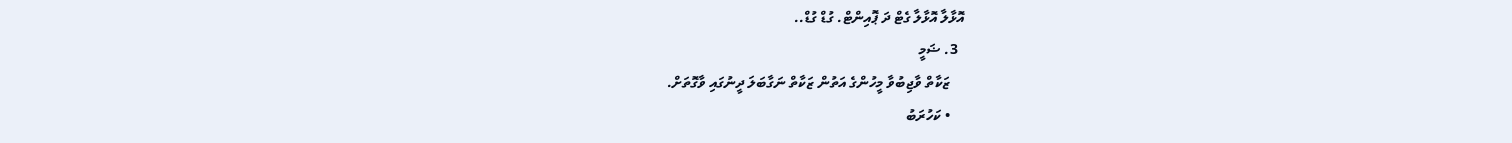އޮޅާލާ އޮޅާލާ ގެޓް ދަ ޕޮއިންޓް. ގުޑް ގުޑް..
  3. ޟަމީ
    ޒަކާތް ވާޖިބުވާ މީހުންގެ އަތުން ޒަކާތް ނަގާބަލަ ދީނުގައި ވާގޮތަށް.
    • ކަހުރަބު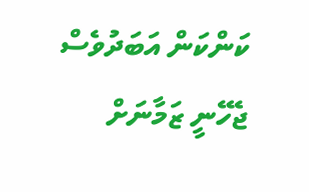ކަންކަން އަބަދުވެސް ޖެހޭނީ ޒަމާނަށް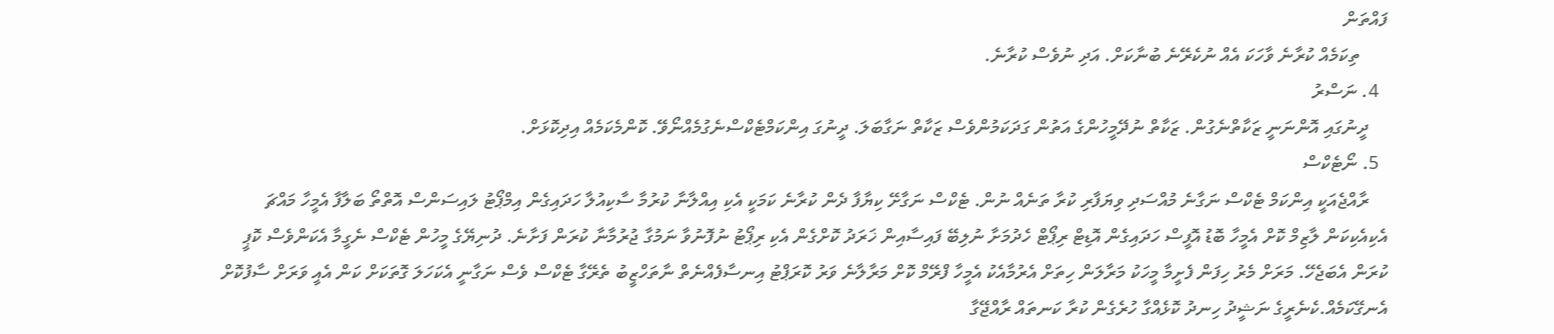ފައްތަން
      ތިކަމެއް ކުރާނެ ވާހަކަ އެއް ނުކެރޭނެ ބުނާކަށް. އަދި ނުވެސް ކުރާނެ.
  4. ނަސްރު
    ދީނުގައި އޮންނަނީ ޒަކާތްނެގުން. ޒަކާތް ނުދޭމީހުންގެ އަތުން ގަދަކަމުންވެސް ޒަކާތް ނަގާބަލަ. ދީނުގަ އިންކަމްޓެކްސްނެގުމެއްނޯވޭ. ކޮންމެކަމެއް އިދިކޮޅަށް.
  5. ނޯޓެކްސް
    ރާއްޖެއަކީ އިންކަމް ޓެކްސް ނަގާނެ މުއްސަދި ވިޔަފާރި ކުރާ ތަނެއް ނުން. ޓެކްސް ނަގާށޭ ކިޔާފާ ދެން ކުރާނެ ކަމަކީ އެކި އިއްލާނާ ކުރުމާ ސާކިއުލާ ހަދައިގެން އިމްޕޯޓު ލައިސަންސް އޮތްތޯ ބަލާފާ އެމީހާ މައްޗަ އެކިއެކިކަން ލާޒިމް ކޮށް އެމީހާ ބޮޑު އޮފީސް ހަދައިގެން އޮޑިޓް ރިޕޯޓް ހެދުމަށާ ނުލިބޭ ފައިސާއިން ޚަރަދު ކޮށްގެން އެކި ރިޕޯޓު ނުފޮނުވާ ނަމުގާ ޖުރުމާނާ ކުރަން ފަށާނެ. ދުނިޔޭގެ މީހުން ޓެކްސް ނެގީމާ އެކަންވެސް ކޮޕީ ކުރަން އެބަޖެހޭ. މަރަށް މެރު ހިފަން ފެށީމާ މީހަކު މަރާލަން ހިތަށް އެރުމާއެކު އެމީހާ ފްރޭމް ކޮށް މަރާލާނެ ވަރު ކޮރަޕްޓު އިނސާފެއްނެތް ނާތަހްޒީބު ތެރޭގާ ޓެކްސް ވެސް ނަގާނީ އެކަހަލަ ގޮތަކަށް ކަން އެއީ ވަރަށް ސާފުކޮށް އެނގޭކަމެއް.ކެނެރީގެ ނަޝީދު ހިނދު ކޮޅެއްގާ ހުރެގެން ކުރާ ކަނތައް ރާއްޖޭގާ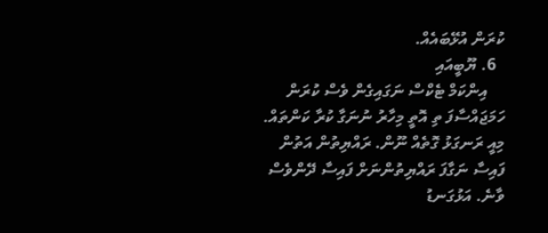ކުރަން އުޅޭބައެއް.
  6. ޔޫބީއައި
    އިންކަމް ޓެކްސް ނަގައިގެން ވެސް ކުރަން ހަމަޖައްސާފަ ތި އޮތީ މިހާރު ނުނަގާ ކުރާ ކަންތައް. މިއީ ރަނގަޅު ގޮތެއް ނޫން. ރައްޔިތުން އަތުން ފައިސާ ނަގާފަ ރައްޔިތުންނަށް ފައިސާ ދޭންވެސް ވާނެ. އަޅުގަނޑު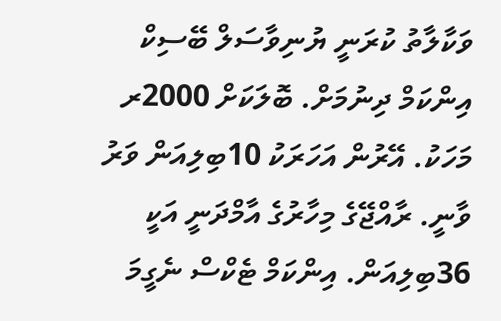ވަކާލާތު ކުރަނީ ޔުނިވާސަލް ބޭސިކް އިންކަމް ދިނުމަށް. ބޮލަކަށް 2000ރ މަހަކު. އޭރުން އަހަރަކު 10ބިލިއަން ވަރު ވާނީ. ރާއްޖޭގެ މިހާރުގެ އާމްދަނީ އަކީ 36ބިލިއަން. އިންކަމް ޓެކްސް ނެގީމަ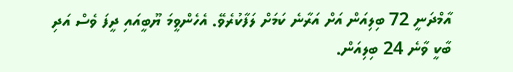އާމްދަނީ 72 ބިލިއަން އަށް އަރާނެ ކަމަށް ލަފާކުރެވޭ. އެހެންވީމަ ޔޫބީއައި ދީފަ ވެސް އަދި ބާކީ ވާނެ 24 ބިލިއަން.